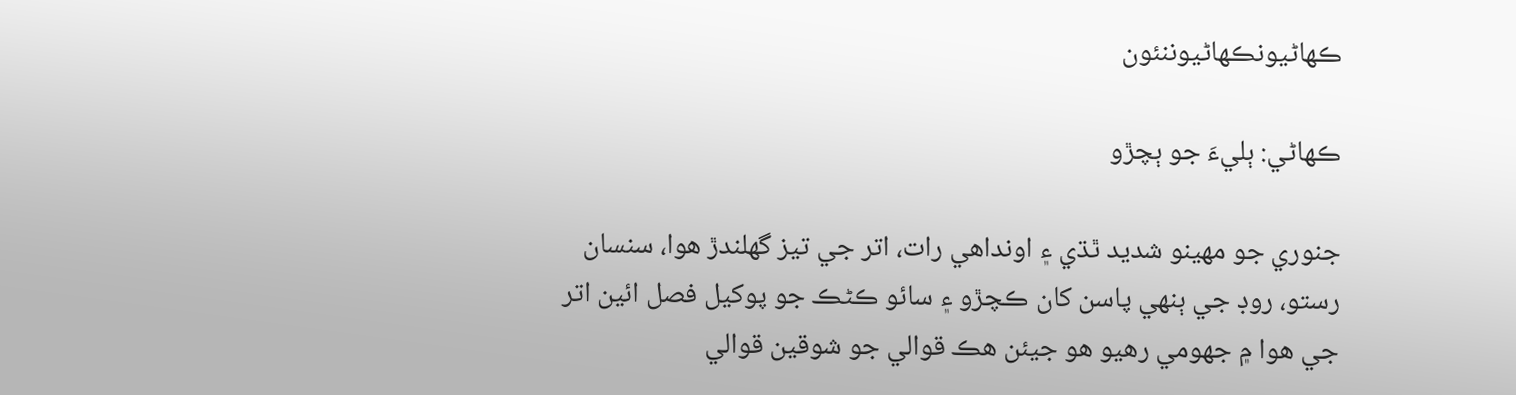ڪهاڻيونڪهاڻيوننئون

ڪهاڻي: ٻليءَ جو ٻچڙو

جنوري جو مھينو شديد ٿڌي ۽ اونداهي رات، اتر جي تيز گھلندڙ ھوا، سنسان رستو، روڊ جي ٻنهي پاسن کان ڪچڙو ۽ سائو ڪڻڪ جو پوکيل فصل ائين اتر جي ھوا ۾ جھومي رھيو ھو جيئن ھڪ قوالي جو شوقين قوالي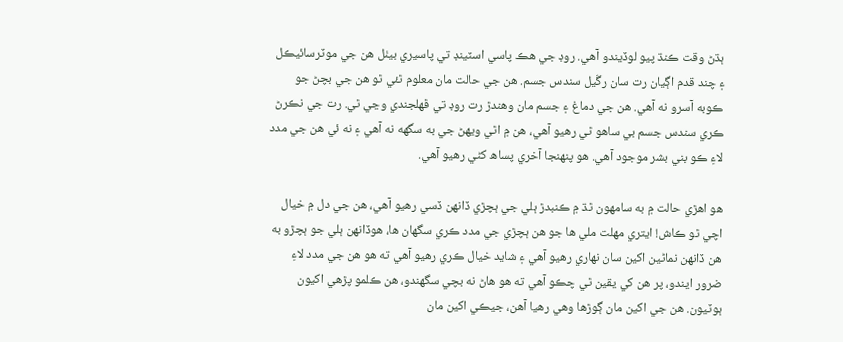ٻڌڻ وقت ڪنڌ پيو لوڏيندو آھي. روڊ جي ھڪ پاسي اسٽينڊ تي پاسيري بيٺل ھن جي موٽرسائيڪل ۽ چند قدم اڳيان رت سان رڱيل سندس جسم. ھن جي حالت مان معلوم ٿئي ٿو ھن جي بچڻ جو ڪوبه آسرو نه آھي. ھن جي دماغ ۽ جسم مان وھندڙ رت روڊ تي ڦهلجندي وڃي ٿي. رت جي نڪرڻ ڪري سندس جسم بي ساھو ٿي رھيو آھي، ھن ۾ اٿي ويھڻ جي به سگھه نه آھي ۽ نه ئي ھن جي مدد لاءِ ڪو بني بشر موجود آھي. ھو پنهنجا آخري پساھ کڻي رھيو آھي.

ھو اھڙي حالت ۾ به سامھون ٿڌ ۾ ڪنبدڙ ٻلي جي ٻچڙي ڏانهن ڏسي رھيو آھي، ھن جي دل ۾ خيال اچي ٿو ڪاش! ايتري مھلت ملي ھا جو ھن ٻچڙي جي مدد ڪري سگھان ھا، ھوڏانھن ٻلي جو ٻچڙو به ھن ڏانهن نماڻين اکين سان نھاري رھيو آھي ۽ شايد خيال ڪري رھيو آھي ته ھو ھن جي مدد لاءِ ضرور ايندو، پر ھن کي يقين ٿي چڪو آھي ته ھو ھاڻ نه بچي سگهندو، ھن ڪلمو پڙهي اکيون ٻوٽيون. ھن جي اکين مان ڳوڙها وھي رھيا آھن، جيڪي اکين مان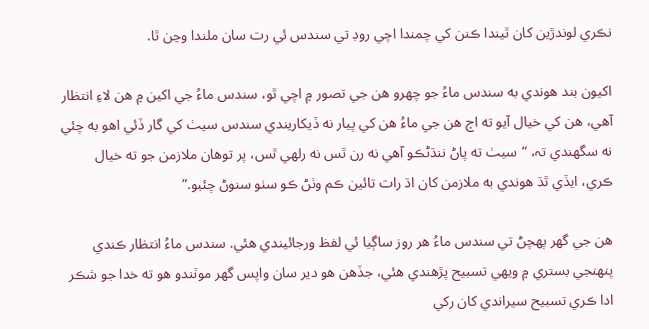نڪري لوندڙين کان ٿيندا ڪنن کي چمندا اچي روڊ تي سندس ئي رت سان ملندا وڃن ٿا.

اکيون بند ھوندي به سندس ماءُ جو چھرو ھن جي تصور ۾ اچي ٿو، سندس ماءُ جي اکين ۾ ھن لاءِ انتظار آھي، ھن کي خيال آيو ته اڄ ھن جي ماءُ ھن کي پيار نه ڏيکاريندي سندس سيٺ کي گار ڏئي اھو به چئي نه سگهندي تہ، “سيٺ ته پاڻ ننڌڻڪو آھي نه رن ٿس نه رلھي ٿس، پر توھان ملازمن جو ته خيال ڪري، ايڏي ٿڌ ھوندي به ملازمن کان اڌ رات تائين ڪم وٺڻ ڪو سٺو سنوڻ چئبو.”

ھن جي گھر پھچڻ تي سندس ماءُ ھر روز ساڳيا ئي لفظ ورجائيندي ھئي. سندس ماءُ انتظار ڪندي پنهنجي بستري ۾ ويھي تسبيح پڙهندي ھئي، جڏھن ھو دير سان واپس گهر موٽندو ھو ته خدا جو شڪر ادا ڪري تسبيح سيراندي کان رکي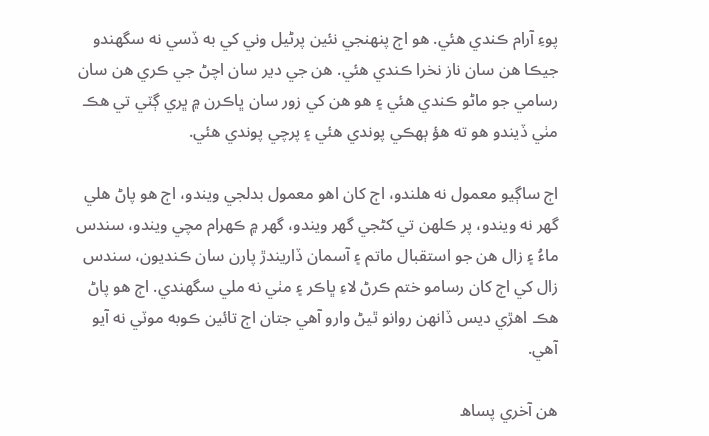پوءِ آرام ڪندي ھئي. ھو اڄ پنهنجي نئين پرڻيل وني کي به ڏسي نه سگھندو جيڪا ھن سان ناز نخرا ڪندي ھئي. ھن جي دير سان اچڻ جي ڪري ھن سان رسامي جو ماڻو ڪندي ھئي ۽ ھو ھن کي زور سان ڀاڪرن ۾ ڀري ڳٽي تي ھڪ مٺي ڏيندو ھو ته ھؤ ٻھڪي پوندي ھئي ۽ پرچي پوندي ھئي.

اڄ ساڳيو معمول نه ھلندو، اڄ کان اھو معمول بدلجي ويندو، اڄ ھو پاڻ ھلي گهر نه ويندو، پر ڪلھن تي کڻجي گهر ويندو، گهر ۾ ڪھرام مچي ويندو، سندس ماءُ ۽ زال ھن جو استقبال ماتم ۽ آسمان ڏاريندڙ پارن سان ڪنديون، سندس زال کي اڄ کان رسامو ختم ڪرڻ لاءِ ڀاڪر ۽ مٺي نه ملي سگهندي. اڄ ھو پاڻ ھڪ اھڙي ديس ڏانهن روانو ٿيڻ وارو آھي جتان اڄ تائين ڪوبه موٽي نه آيو آھي.

ھن آخري پساھ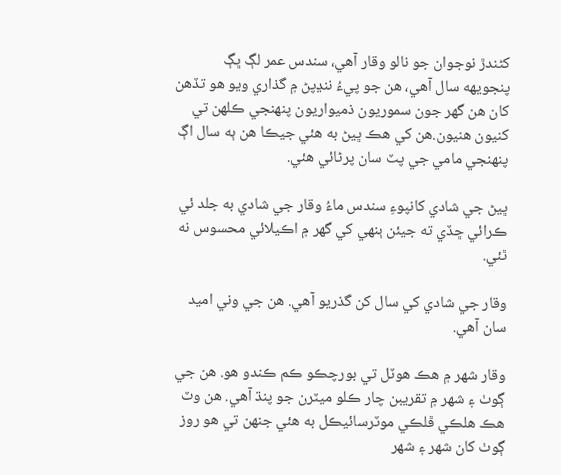کڻندڙ نوجوان جو نالو وقار آھي، سندس عمر لڳ ڀڳ پنجويهه سال آھي، ھن جو پيءُ ننڍپڻ ۾ گذاري ويو ھو تڏھن کان ھن گهر جون سموريون ذميواريون پنهنجي ڪلھن تي کنيون ھنيون.ھن کي ھڪ ڀيڻ به ھئي جيڪا ھن ٻه سال اڳ پنهنجي مامي جي پٽ سان پرڻائي ھئي.

ڀيڻ جي شادي کانپوءِ سندس ماءُ وقار جي شادي به جلد ئي ڪرائي ڇڏي ته جيئن ٻنهي کي گھر ۾ اڪيلائي محسوس نه ٿئي.

وقار جي شادي کي سال کن گذريو آھي. ھن جي وني اميد سان آھي.

وقار شھر ۾ ھڪ ھوٽل تي بورچڪو ڪم ڪندو ھو. ھن جي ڳوٺ ۽ شھر ۾ تقريبن چار ڪلو ميٽرن جو پنڌ آھي. ھن وٽ ھڪ ھلڪي ڦلڪي موٽرسائيڪل به ھئي جنهن تي ھو روز ڳوٺ کان شھر ۽ شھر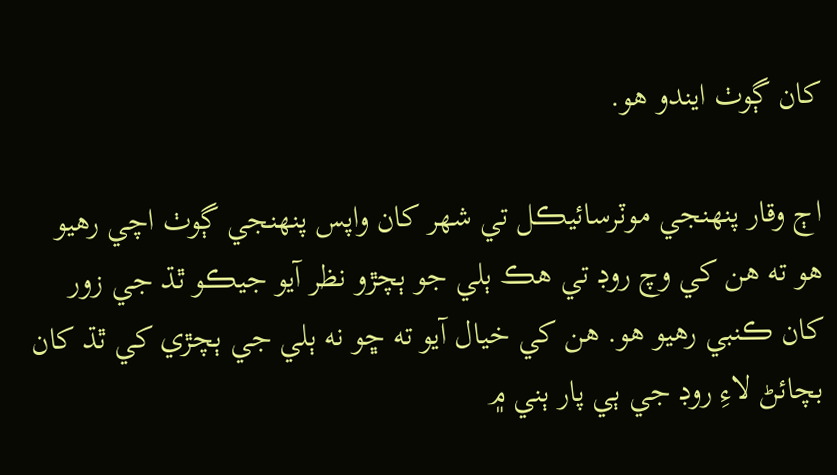کان ڳوٺ ايندو ھو.

اڄ وقار پنهنجي موٽرسائيڪل تي شھر کان واپس پنهنجي ڳوٺ اچي رھيو ھو ته ھن کي وچ روڊ تي ھڪ ٻلي جو ٻچڙو نظر آيو جيڪو ٿڌ جي زور کان ڪنبي رھيو ھو. ھن کي خيال آيو ته ڇو نه ٻلي جي ٻچڙي کي ٿڌ کان بچائڻ لاءِ روڊ جي ٻي پار ٻني ۾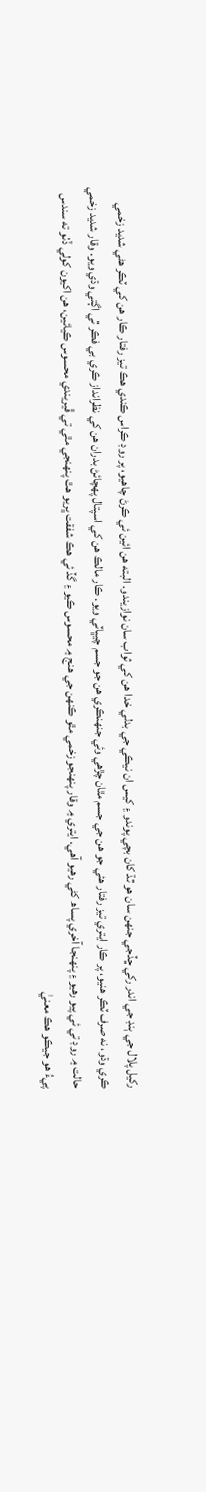رکيل پلال جي ٻنڊ جي اندر رکي ڇڏجي جنهن سان ھو ٿڌ کان بچي پوندو ۽ کيس ان نيڪي جي بدلي خدا ھن کي ثواب سان نوازيندو. البته ھن ائين ئي ڪرڻ چاھيو، پر روڊ ڪراس ڪندي ھڪ تيز رفتار ڪار ھن کي ٽڪر ھڻي شديد زخمي ڪري وڌو، نه صرف ٽڪر ھنيو، پر ڪار ايتري تيز رفتار ھئي جو ھن جي جسم مٿان چڙھي وئي جنهنڪري ھن جو جسم چيڀاٽي ويو. ڪار مالڪ ھن کي اسپتال پھچائڻ بدران ھن کي نظرانداز ڪري بي فڪر ٿي اڳتي وڌي ويو. وقار شديد زخمي حالت ۾ روڊ تي ئي پيو رھيو ۽ پنهنجا آخري پساھ کڻي رھيو آھي. ايتري ۾ وقار پنهنجو زخمي مٿو ڪنهن جي ھنج ۾ محسوس ڪيو ۽ گڏ ئي ھڪ شفقت ڀريو ھٿ پنهنجي مٿي تي ڦيريندي محسوس ڪيائين، ھن اکيون کولي ڏٺو ته سندس پيءُ ھو جيڪو ھڪ معنيٰ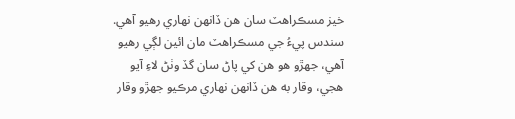خيز مسڪراهٽ سان ھن ڏانهن نھاري رھيو آھي. سندس پيءُ جي مسڪراهٽ مان ائين لڳي رھيو آھي، جھڙو ھو ھن کي پاڻ سان گڏ وٺڻ لاءِ آيو ھجي، وقار به ھن ڏانهن نھاري مرڪيو جھڙو وقار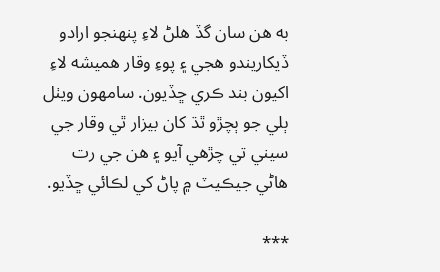به ھن سان گڏ ھلڻ لاءِ پنهنجو ارادو ڏيکاريندو ھجي ۽ پوءِ وقار ھميشه لاءِ اکيون بند ڪري ڇڏيون. سامھون ويٺل ٻلي جو ٻچڙو ٿڌ کان بيزار ٿي وقار جي سيني تي چڙھي آيو ۽ ھن جي رت هاڻي جيڪيٽ ۾ پاڻ کي لڪائي ڇڏيو.

***